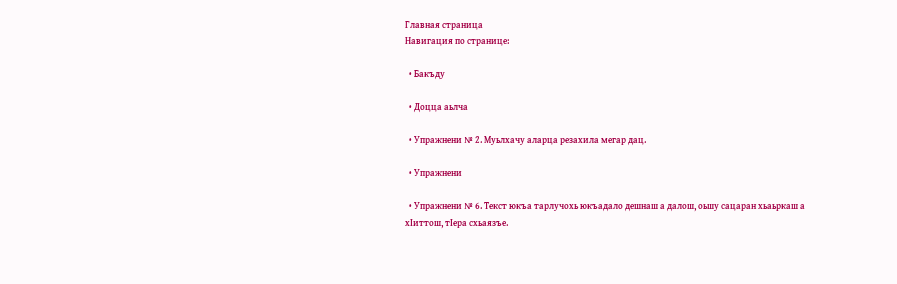Главная страница
Навигация по странице:

  • Бакъду

  • Доцца аьлча

  • Упражнени № 2. Муьлхачу аларца резахила мегар дац.

  • Упражнени

  • Упражнени № 6. Текст юкъа тарлучохь юкъадало дешнаш а далош, оьшу сацаран хьаьркаш а хIиттош, тIера схьаязъе.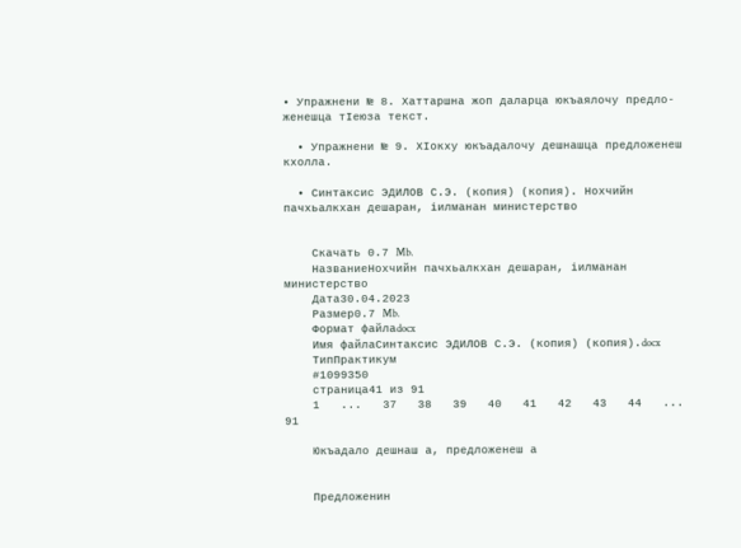• Упражнени № 8. Хаттаршна жоп даларца юкъаялочу предло- женешца тIеюза текст.

  • Упражнени № 9. ХIокху юкъадалочу дешнашца предложенеш кхолла.

  • Синтаксис ЭДИЛОВ С.Э. (копия) (копия). Нохчийн пачхьалкхан дешаран, iилманан министерство


    Скачать 0.7 Mb.
    НазваниеНохчийн пачхьалкхан дешаран, iилманан министерство
    Дата30.04.2023
    Размер0.7 Mb.
    Формат файлаdocx
    Имя файлаСинтаксис ЭДИЛОВ С.Э. (копия) (копия).docx
    ТипПрактикум
    #1099350
    страница41 из 91
    1   ...   37   38   39   40   41   42   43   44   ...   91

    Юкъадало дешнаш а, предложенеш а


    Предложенин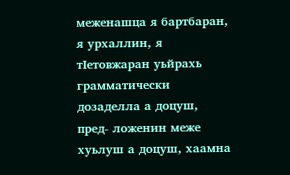меженашца я бартбаран, я урхаллин, я тIетовжаран уьйрахь грамматически дозаделла а доцуш, пред- ложенин меже хуьлуш а доцуш, хаамна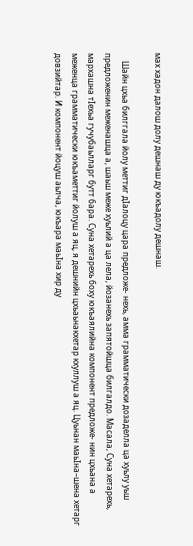мах хадон далош долу дешнаш ду юкъадолу дешнаш.

    Шайн цхьа билггала йолу меттиг дIалоцу цара предложе- нехь, амма грамматически дозаделла ца хуьлу уьш предложенин меженашца а, шаьш меже хуьлий а ца лела, йозанехь запятойшца билгалдо. Масала, Суна хетарехь, мархашна тIехьа гучубаьлларг бутт бара. Суна хетарехь боху юкъаялийна компонент предложе- нин цхьана а меженца грамматически юкъаметтиг йолуш а яц, я дешнийн цхьаьнакхетар кхуллуш а яц. Цуьнан маьIна–шена хетарг довзийтар. И компонент йоцуш аьлча, юкъара маьIна хир ду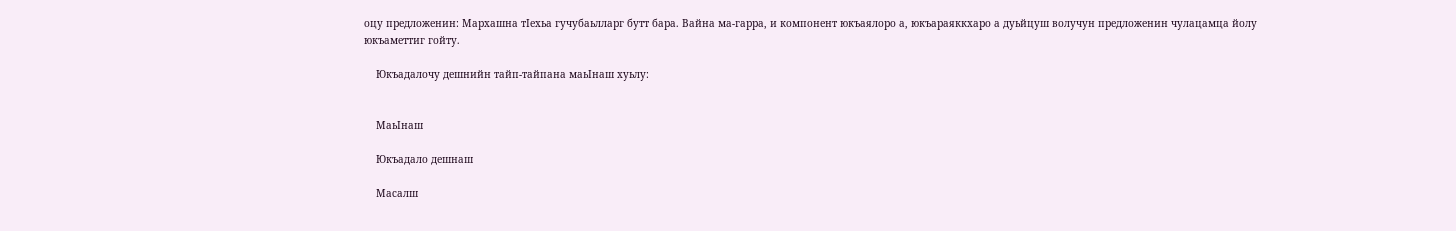оцу предложенин: Мархашна тIехьа гучубаьлларг бутт бара. Вайна ма-гарра, и компонент юкъаялоро а, юкъараяккхаро а дуьйцуш волучун предложенин чулацамца йолу юкъаметтиг гойту.

    Юкъадалочу дешнийн тайп-тайпана маьIнаш хуьлу:


    МаьIнаш

    Юкъадало дешнаш

    Масалш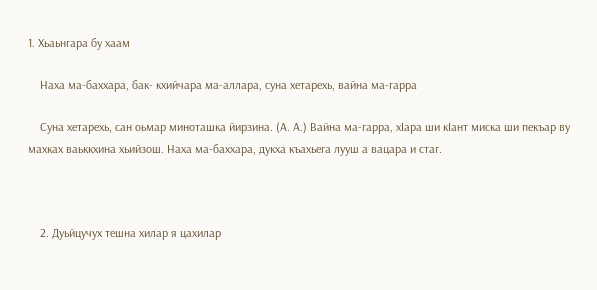1. Хьаьнгара бу хаам

    Наха ма-баххара, бак- кхийчара ма-аллара, суна хетарехь, вайна ма-гарра

    Суна хетарехь, сан оьмар миноташка йирзина. (А. А.) Вайна ма-гарра, хIара ши кIант миска ши пекъар ву махках ваьккхина хьийзош. Наха ма-баххара, дукха къахьега лууш а вацара и стаг.



    2. Дуьйцучух тешна хилар я цахилар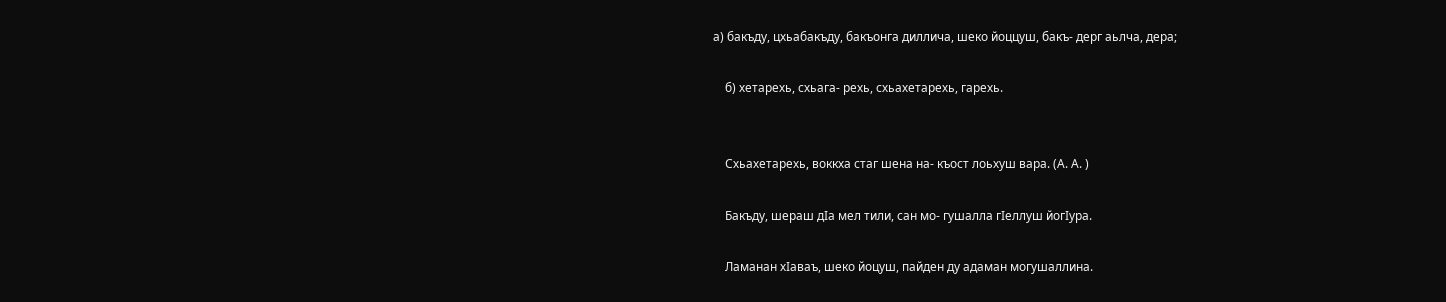а) бакъду, цхьабакъду, бакъонга диллича, шеко йоццуш, бакъ- дерг аьлча, дера;

    б) хетарехь, схьага- рехь, схьахетарехь, гарехь.


    Схьахетарехь, воккха стаг шена на- къост лоьхуш вара. (А. А. )

    Бакъду, шераш дIа мел тили, сан мо- гушалла гIеллуш йогIура.

    Ламанан хIаваъ, шеко йоцуш, пайден ду адаман могушаллина.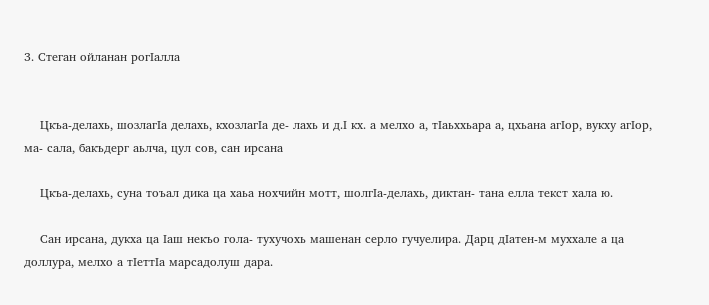3. Стеган ойланан рогIалла


    Цкъа-делахь, шозлагIа делахь, кхозлагIа де- лахь и д.I кх. а мелхо а, тIаьххьара а, цхьана агIор, вукху агIор, ма- сала, бакъдерг аьлча, цул сов, сан ирсана

    Цкъа-делахь, суна тоъал дика ца хаьа нохчийн мотт, шолгIа-делахь, диктан- тана елла текст хала ю.

    Сан ирсана, дукха ца Iаш некъо гола- тухучохь машенан серло гучуелира. Дарц дIатен-м муххале а ца доллура, мелхо а тIеттIа марсадолуш дара.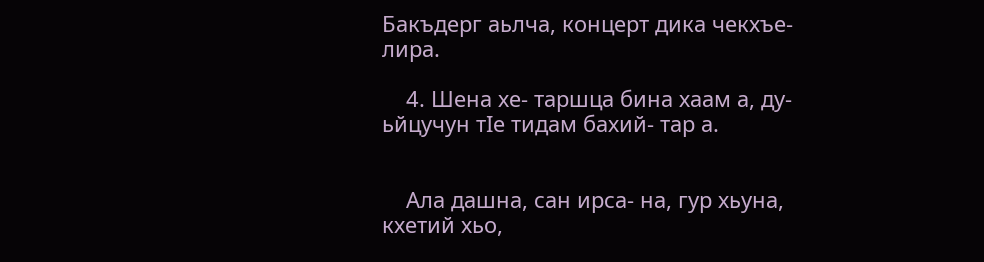Бакъдерг аьлча, концерт дика чекхъе- лира.

    4. Шена хе- таршца бина хаам а, ду- ьйцучун тIе тидам бахий- тар а.


    Ала дашна, сан ирса- на, гур хьуна, кхетий хьо,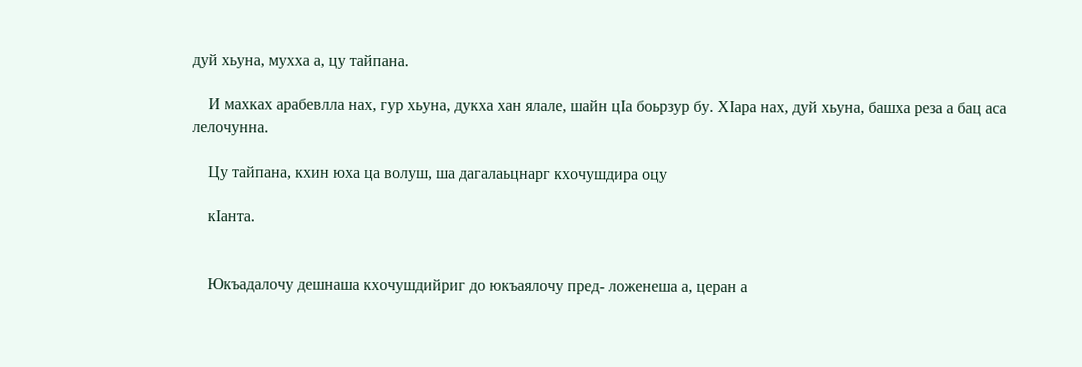дуй хьуна, мухха а, цу тайпана.

    И махках арабевлла нах, гур хьуна, дукха хан ялале, шайн цIа боьрзур бу. ХIара нах, дуй хьуна, башха реза а бац аса лелочунна.

    Цу тайпана, кхин юха ца волуш, ша дагалаьцнарг кхочушдира оцу

    кIанта.


    Юкъадалочу дешнаша кхочушдийриг до юкъаялочу пред- ложенеша а, церан а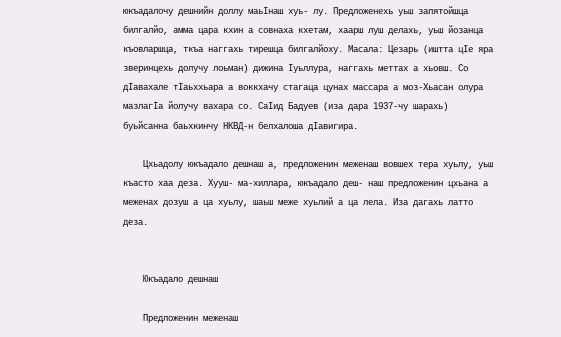юкъадалочу дешнийн доллу маьIнаш хуь- лу. Предложенехь уьш запятойшца билгалйо, амма цара кхин а совнаха кхетам, хаарш луш делахь, уьш йозанца къовларшца, ткъа наггахь тирешца билгалйоху. Масала: Цезарь (иштта цIе яра зверинцехь долучу лоьман) дижина Iуьллура, наггахь меттах а хьовш. Со дIавахале тIаьххьара а воккхачу стагаца цунах массара а моз-Хьасан олура мазлагIа йолучу вахара со. СаIид Бадуев (иза дара 1937-чу шарахь) буьйсанна баьхкинчу НКВД-н белхалоша дIавигира.

    Цхьадолу юкъадало дешнаш а, предложенин меженаш вовшех тера хуьлу, уьш къасто хаа деза. Хууш- ма-хиллара, юкъадало деш- наш предложенин цхьана а меженах дозуш а ца хуьлу, шаьш меже хуьлий а ца лела. Иза дагахь латто деза.


    Юкъадало дешнаш

    Предложенин меженаш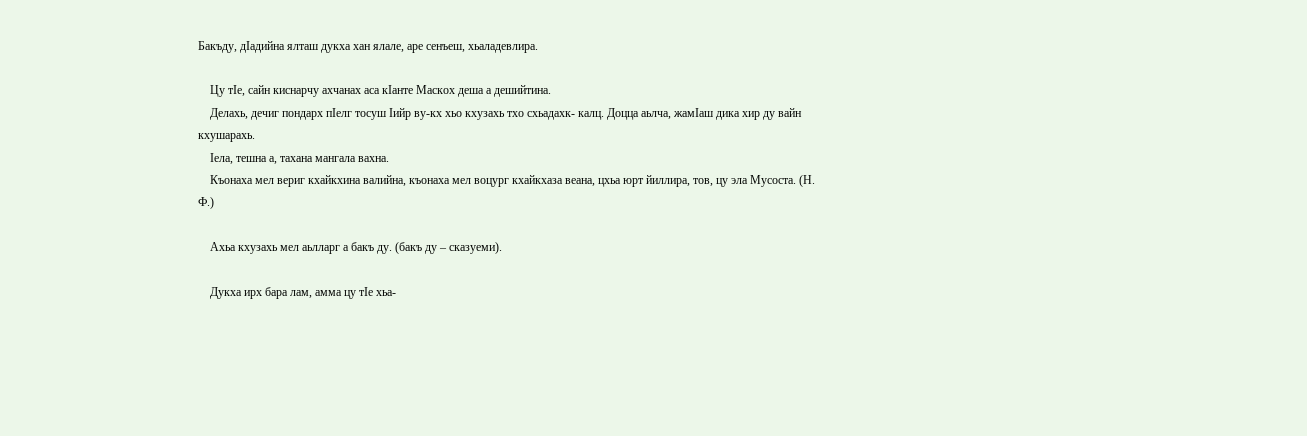Бакъду, дIадийна ялташ дукха хан ялале, аре сенъеш, хьаладевлира.

    Цу тIе, сайн киснарчу ахчанах аса кIанте Маскох деша а дешийтина.
    Делахь, дечиг пондарх пIелг тосуш Iийр ву-кх хьо кхузахь тхо схьадахк- калц. Доцца аьлча, жамIаш дика хир ду вайн кхушарахь.
    Iела, тешна а, тахана мангала вахна.
    Къонаха мел вериг кхайкхина валийна, къонаха мел воцург кхайкхаза веана, цхьа юрт йиллира, тов, цу эла Мусоста. (Н. Ф.)

    Ахьа кхузахь мел аьлларг а бакъ ду. (бакъ ду – сказуеми).

    Дукха ирх бара лам, амма цу тIе хьа-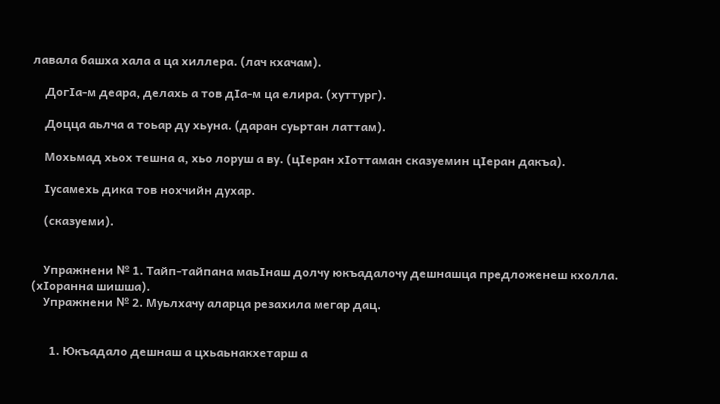лавала башха хала а ца хиллера. (лач кхачам).

    ДогIа-м деара, делахь а тов дIа-м ца елира. (хуттург).

    Доцца аьлча а тоьар ду хьуна. (даран суьртан латтам).

    Мохьмад хьох тешна а, хьо лоруш а ву. (цIеран хIоттаман сказуемин цIеран дакъа).

    Iусамехь дика тов нохчийн духар.

    (сказуеми).


    Упражнени № 1. Тайп-тайпана маьIнаш долчу юкъадалочу дешнашца предложенеш кхолла. (хIоранна шишша).
    Упражнени № 2. Муьлхачу аларца резахила мегар дац.


      1. Юкъадало дешнаш а цхьаьнакхетарш а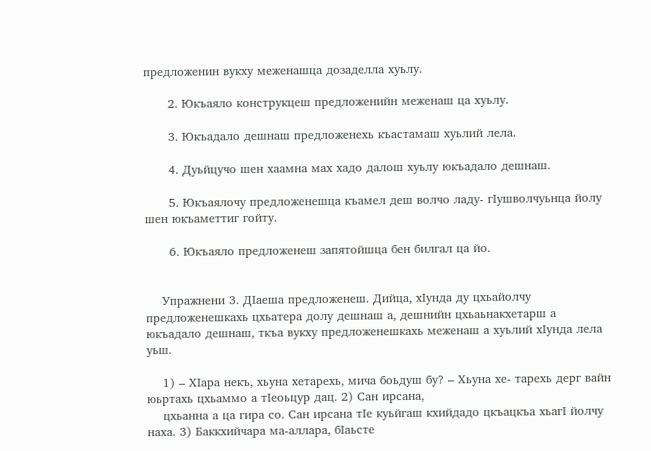предложенин вукху меженашца дозаделла хуьлу.

      2. Юкъаяло конструкцеш предложенийн меженаш ца хуьлу.

      3. Юкъадало дешнаш предложенехь къастамаш хуьлий лела.

      4. Дуьйцучо шен хаамна мах хадо далош хуьлу юкъадало дешнаш.

      5. Юкъаялочу предложенешца къамел деш волчо ладу- гIушволчуьнца йолу шен юкъаметтиг гойту.

      6. Юкъаяло предложенеш запятойшца бен билгал ца йо.


    Упражнени 3. ДIаеша предложенеш. Дийца, хIунда ду цхьайолчу предложенешкахь цхьатера долу дешнаш а, дешнийн цхьаьнакхетарш а юкъадало дешнаш, ткъа вукху предложенешкахь меженаш а хуьлий хIунда лела уьш.

    1) – ХIара некъ, хьуна хетарехь, мича боьдуш бу? – Хьуна хе- тарехь дерг вайн юьртахь цхьаммо а тIеоьцур дац. 2) Сан ирсана,
    цхьанна а ца гира со. Сан ирсана тIе куьйгаш кхийдадо цкъацкъа хьагI йолчу наха. 3) Баккхийчара ма-аллара, бIаьсте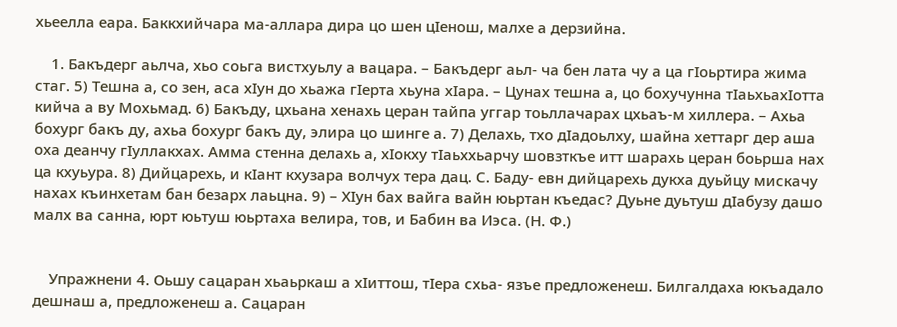хьеелла еара. Баккхийчара ма-аллара дира цо шен цIенош, малхе а дерзийна.

    1. Бакъдерг аьлча, хьо соьга вистхуьлу а вацара. – Бакъдерг аьл- ча бен лата чу а ца гIоьртира жима стаг. 5) Тешна а, со зен, аса хIун до хьажа гIерта хьуна хIара. – Цунах тешна а, цо бохучунна тIаьхьахIотта кийча а ву Мохьмад. 6) Бакъду, цхьана хенахь церан тайпа уггар тоьллачарах цхьаъ-м хиллера. – Ахьа бохург бакъ ду, ахьа бохург бакъ ду, элира цо шинге а. 7) Делахь, тхо дIадоьлху, шайна хеттарг дер аша оха деанчу гIуллакхах. Амма стенна делахь а, хIокху тIаьххьарчу шовзткъе итт шарахь церан боьрша нах ца кхуьура. 8) Дийцарехь, и кIант кхузара волчух тера дац. С. Баду- евн дийцарехь дукха дуьйцу мискачу нахах къинхетам бан безарх лаьцна. 9) – ХIун бах вайга вайн юьртан къедас? Дуьне дуьтуш дIабузу дашо малх ва санна, юрт юьтуш юьртаха велира, тов, и Бабин ва Иэса. (Н. Ф.)


    Упражнени 4. Оьшу сацаран хьаьркаш а хIиттош, тIера схьа- язъе предложенеш. Билгалдаха юкъадало дешнаш а, предложенеш а. Сацаран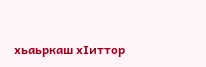хьаьркаш хIиттор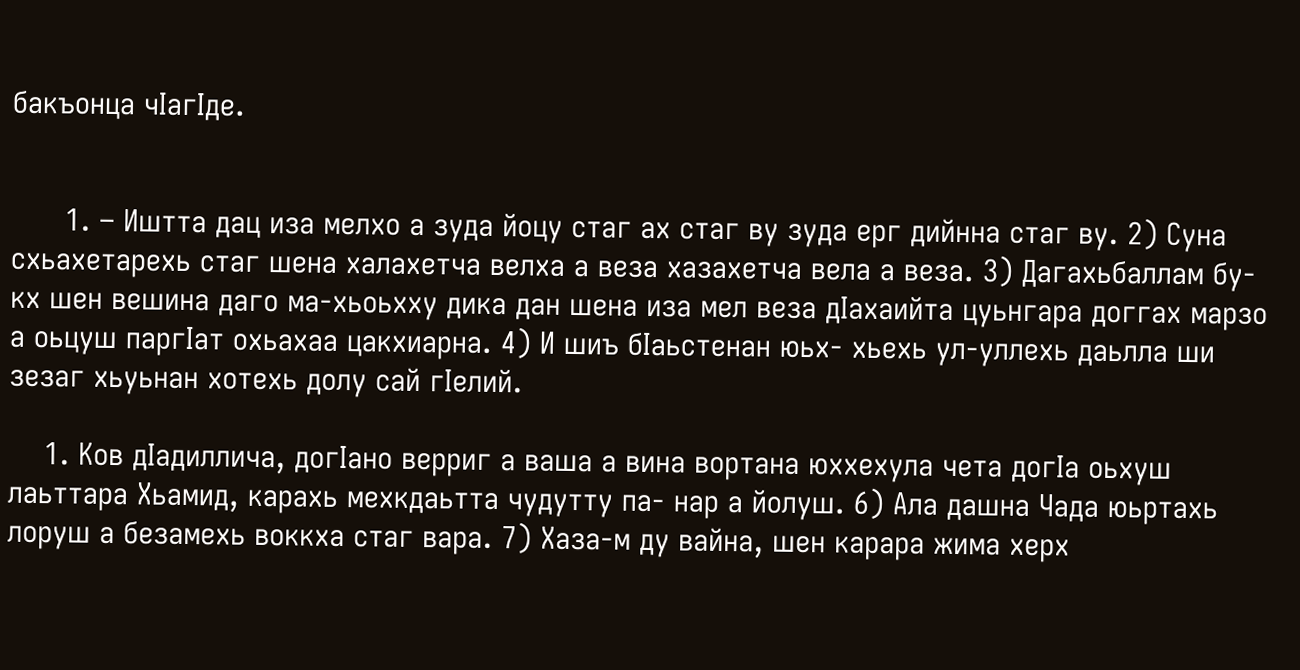бакъонца чIагIде.


      1. – Иштта дац иза мелхо а зуда йоцу стаг ах стаг ву зуда ерг дийнна стаг ву. 2) Суна схьахетарехь стаг шена халахетча велха а веза хазахетча вела а веза. 3) Дагахьбаллам бу-кх шен вешина даго ма-хьоьхху дика дан шена иза мел веза дIахаийта цуьнгара доггах марзо а оьцуш паргIат охьахаа цакхиарна. 4) И шиъ бIаьстенан юьх- хьехь ул-уллехь даьлла ши зезаг хьуьнан хотехь долу сай гIелий.

    1. Ков дIадиллича, догIано верриг а ваша а вина вортана юххехула чета догIа оьхуш лаьттара Хьамид, карахь мехкдаьтта чудутту па- нар а йолуш. 6) Ала дашна Чада юьртахь лоруш а безамехь воккха стаг вара. 7) Хаза-м ду вайна, шен карара жима херх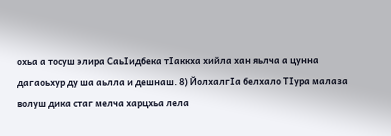охьа а тосуш элира СаьIидбека тIаккха хийла хан яьлча а цунна дагаоьхур ду ша аьлла и дешнаш. 8) ЙолхалгIа белхало ТIура малаза волуш дика стаг мелча харцхьа лела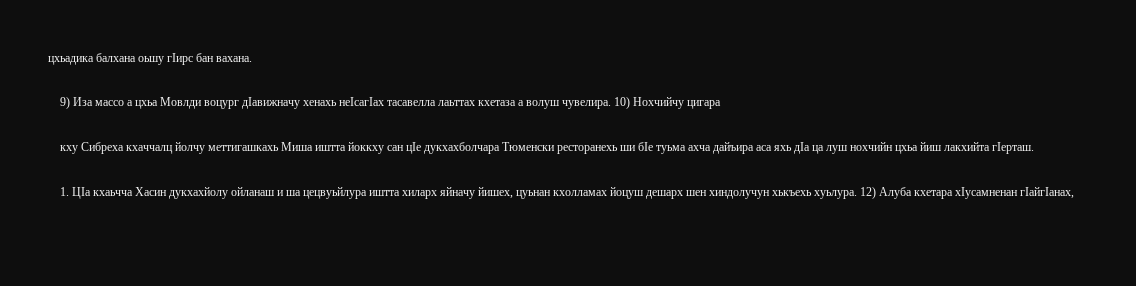цхьадика балхана оьшу гIирс бан вахана.

    9) Иза массо а цхьа Мовлди воцург дIавижначу хенахь неIсагIах тасавелла лаьттах кхетаза а волуш чувелира. 10) Нохчийчу цигара

    кху Сибреха кхаччалц йолчу меттигашкахь Миша иштта йоккху сан цIе дукхахболчара Тюменски ресторанехь ши бIе туьма ахча дайъира аса яхь дIа ца луш нохчийн цхьа йиш лакхийта гIерташ.

    1. ЦIа кхаьчча Хасин дукхахйолу ойланаш и ша цецвуьйлура иштта хиларх яйначу йишех, цуьнан кхолламах йоцуш дешарх шен хиндолучун хькъехь хуьлура. 12) Алуба кхетара хIусамненан гIайгIанах,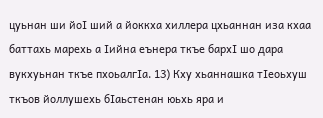цуьнан ши йоI ший а йоккха хиллера цхьаннан иза кхаа баттахь марехь а Iийна еънера ткъе бархI шо дара вукхуьнан ткъе пхоьалгIа. 13) Кху хьаннашка тIеоьхуш ткъов йоллушехь бIаьстенан юьхь яра и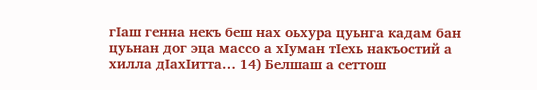гIаш генна некъ беш нах оьхура цуьнга кадам бан цуьнан дог эца массо а хIуман тIехь накъостий а хилла дIахIитта… 14) Белшаш а сеттош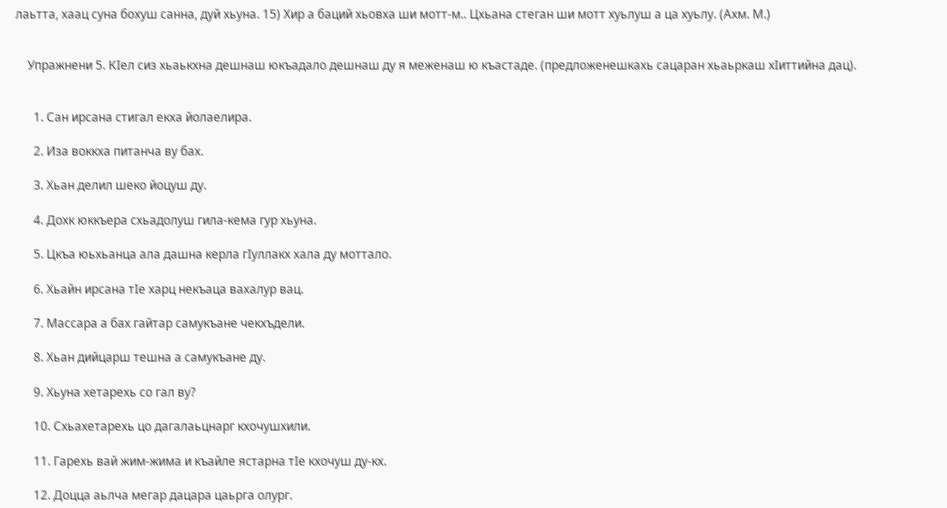лаьтта, хаац суна бохуш санна, дуй хьуна. 15) Хир а баций хьовха ши мотт-м.. Цхьана стеган ши мотт хуьлуш а ца хуьлу. (Ахм. М.)


    Упражнени 5. КIел сиз хьаькхна дешнаш юкъадало дешнаш ду я меженаш ю къастаде. (предложенешкахь сацаран хьаьркаш хIиттийна дац).


      1. Сан ирсана стигал екха йолаелира.

      2. Иза воккха питанча ву бах.

      3. Хьан делил шеко йоцуш ду.

      4. Дохк юккъера схьадолуш гила-кема гур хьуна.

      5. Цкъа юьхьанца ала дашна керла гIуллакх хала ду моттало.

      6. Хьайн ирсана тIе харц некъаца вахалур вац.

      7. Массара а бах гайтар самукъане чекхъдели.

      8. Хьан дийцарш тешна а самукъане ду.

      9. Хьуна хетарехь со гал ву?

      10. Схьахетарехь цо дагалаьцнарг кхочушхили.

      11. Гарехь вай жим-жима и къайле ястарна тIе кхочуш ду-кх.

      12. Доцца аьлча мегар дацара цаьрга олург.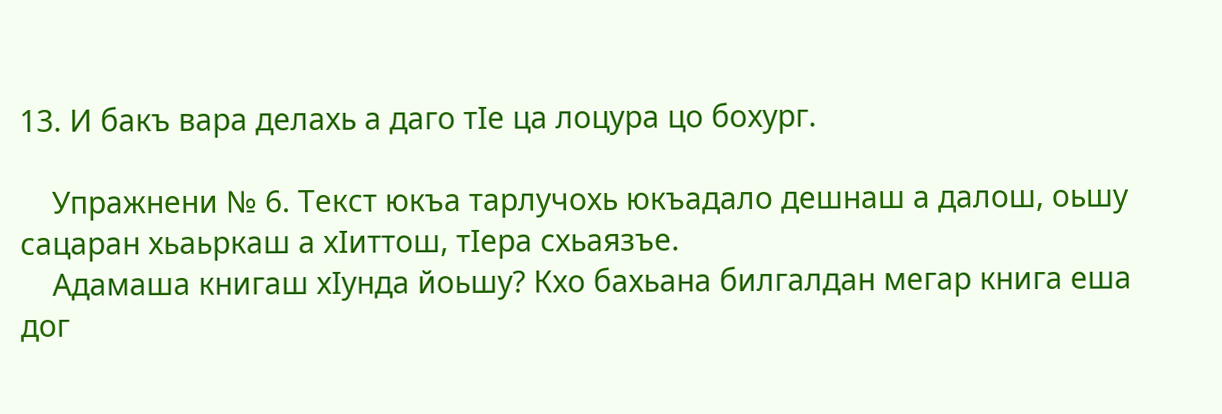13. И бакъ вара делахь а даго тIе ца лоцура цо бохург.

    Упражнени № 6. Текст юкъа тарлучохь юкъадало дешнаш а далош, оьшу сацаран хьаьркаш а хIиттош, тIера схьаязъе.
    Адамаша книгаш хIунда йоьшу? Кхо бахьана билгалдан мегар книга еша дог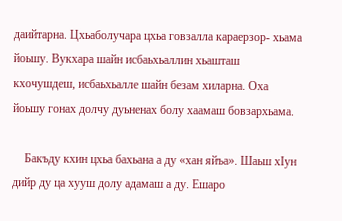даийтарна. Цхьаболучара цхьа говзалла караерзор- хьама йоьшу. Вукхара шайн исбаьхьаллин хьашташ кхочушдеш, исбаьхьалле шайн безам хиларна. Оха йоьшу гонах долчу дуьненах болу хаамаш бовзархьама.

    Бакъду кхин цхьа бахьана а ду «хан яйъа». Шаьш хIун дийр ду ца хууш долу адамаш а ду. Ешаро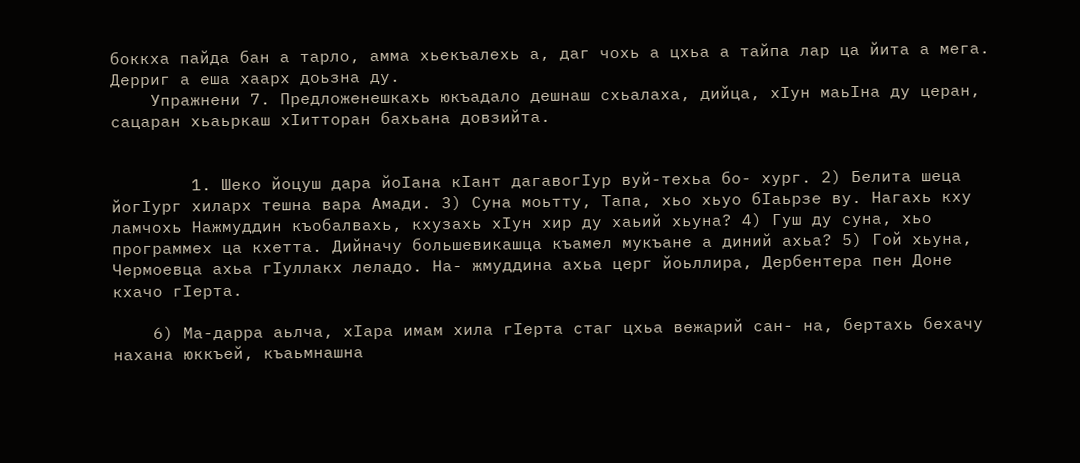боккха пайда бан а тарло, амма хьекъалехь а, даг чохь а цхьа а тайпа лар ца йита а мега. Дерриг а еша хаарх доьзна ду.
    Упражнени 7. Предложенешкахь юкъадало дешнаш схьалаха, дийца, хIун маьIна ду церан, сацаран хьаьркаш хIитторан бахьана довзийта.


        1. Шеко йоцуш дара йоIана кIант дагавогIур вуй-техьа бо- хург. 2) Белита шеца йогIург хиларх тешна вара Амади. 3) Суна моьтту, Тапа, хьо хьуо бIаьрзе ву. Нагахь кху ламчохь Нажмуддин къобалвахь, кхузахь хIун хир ду хаьий хьуна? 4) Гуш ду суна, хьо программех ца кхетта. Дийначу большевикашца къамел мукъане а диний ахьа? 5) Гой хьуна, Чермоевца ахьа гIуллакх леладо. На- жмуддина ахьа церг йоьллира, Дербентера пен Доне кхачо гIерта.

    6) Ма-дарра аьлча, хIара имам хила гIерта стаг цхьа вежарий сан- на, бертахь бехачу нахана юккъей, къаьмнашна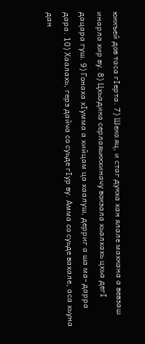юккъей дов таса гIерта. 7) Шеко яц, и стаг дукха хан ялале махкана а вевзаш инарла хир ву. 8) Цхьадика серлаяьккхиначу вокзала хьалхахь цхьа дегI дацара гуш. 9) Гонаха хIумма а хийцам ца хаалуш, дерриг а ша ма- дарра дара. 10) Хаалахь, герз дайча со суьде гIур ву. Амма со суьде вахале, аса хьуна дан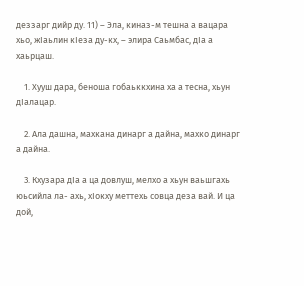деззарг дийр ду. 11) – Эла, киназ-м тешна а вацара хьо, жIаьлин кIеза ду-кх, – элира Саьмбас, дIа а хаьрцаш.

    1. Хууш дара, беноша гобаьккхина ха а тесна, хьун дIалацар.

    2. Ала дашна, махкана динарг а дайна, махко динарг а дайна.

    3. Кхузара дIа а ца довлуш, мелхо а хьун ваьшгахь юьсийла ла- ахь, хIокху меттехь совца деза вай. И ца дой,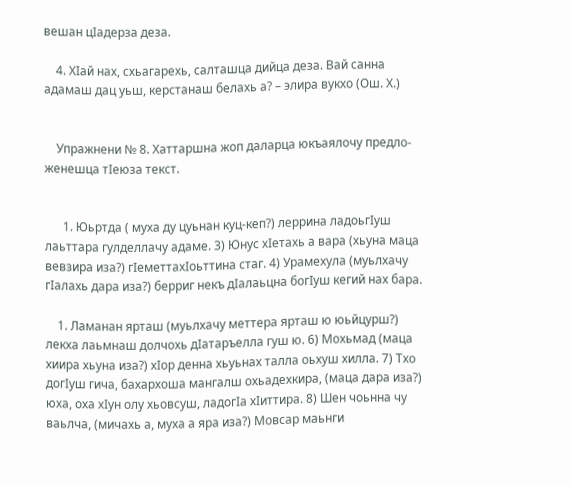вешан цIадерза деза.

    4. ХIай нах, схьагарехь, салташца дийца деза. Вай санна адамаш дац уьш, керстанаш белахь а? – элира вукхо (Ош. Х.)


    Упражнени № 8. Хаттаршна жоп даларца юкъаялочу предло- женешца тIеюза текст.


      1. Юьртда ( муха ду цуьнан куц-кеп?) леррина ладоьгIуш лаьттара гулделлачу адаме. 3) Юнус хIетахь а вара (хьуна маца вевзира иза?) гIеметтахIоьттина стаг. 4) Урамехула (муьлхачу гIалахь дара иза?) берриг некъ дIалаьцна богIуш кегий нах бара.

    1. Ламанан ярташ (муьлхачу меттера ярташ ю юьйцурш?) лекха лаьмнаш долчохь дIатаръелла гуш ю. 6) Мохьмад (маца хиира хьуна иза?) хIор денна хьуьнах талла оьхуш хилла. 7) Тхо догIуш гича, бахархоша мангалш охьадехкира, (маца дара иза?) юха, оха хIун олу хьовсуш, ладогIа хIиттира. 8) Шен чоьнна чу ваьлча, (мичахь а, муха а яра иза?) Мовсар маьнги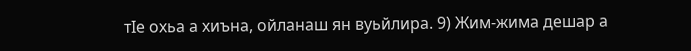тIе охьа а хиъна, ойланаш ян вуьйлира. 9) Жим-жима дешар а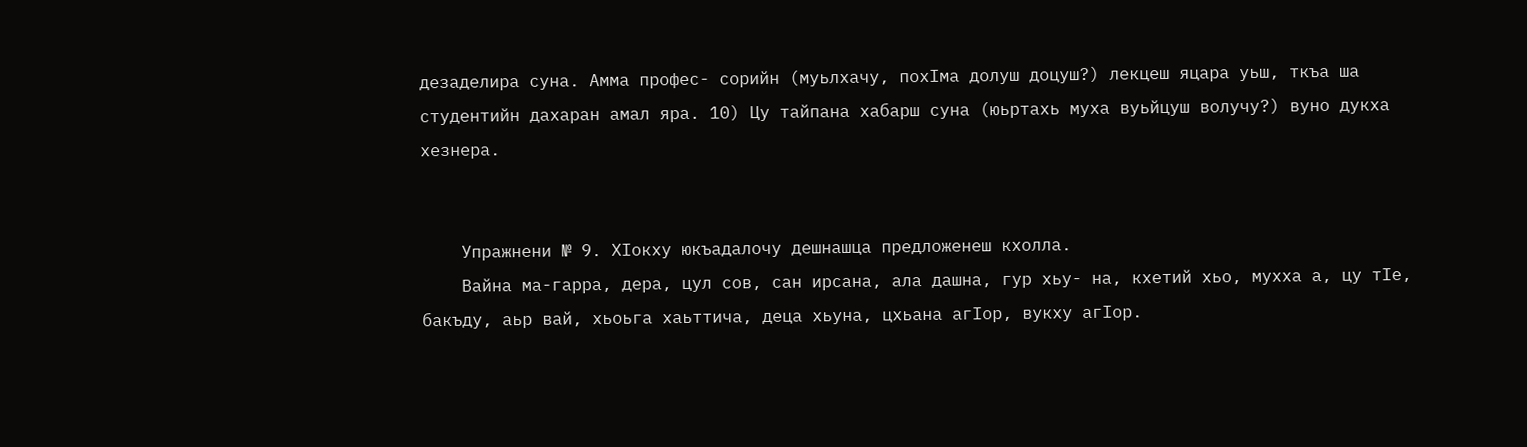дезаделира суна. Амма профес- сорийн (муьлхачу, похIма долуш доцуш?) лекцеш яцара уьш, ткъа ша студентийн дахаран амал яра. 10) Цу тайпана хабарш суна (юьртахь муха вуьйцуш волучу?) вуно дукха хезнера.


    Упражнени № 9. ХIокху юкъадалочу дешнашца предложенеш кхолла.
    Вайна ма-гарра, дера, цул сов, сан ирсана, ала дашна, гур хьу- на, кхетий хьо, мухха а, цу тIе, бакъду, аьр вай, хьоьга хаьттича, деца хьуна, цхьана агIор, вукху агIор.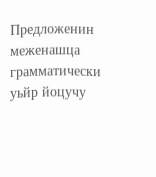Предложенин меженашца грамматически уьйр йоцучу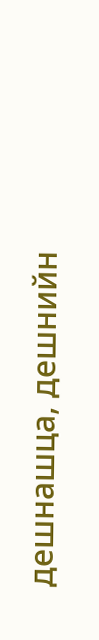дешнашца, дешнийн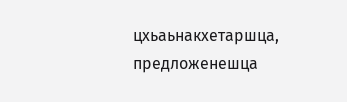цхьаьнакхетаршца, предложенешца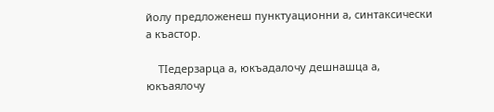йолу предложенеш пунктуационни а, синтаксически а къастор.

    ТIедерзарца а, юкъадалочу дешнашца а, юкъаялочу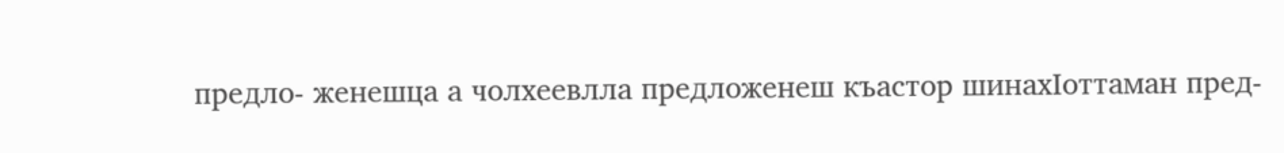предло- женешца а чолхеевлла предложенеш къастор шинахIоттаман пред-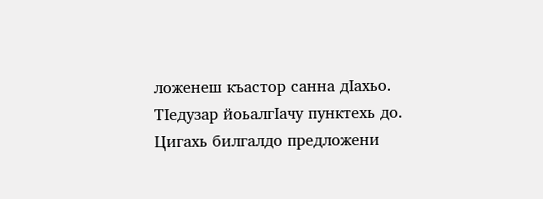ложенеш къастор санна дIахьо. ТIедузар йоьалгIачу пунктехь до. Цигахь билгалдо предложени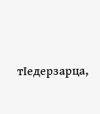тIедерзарца,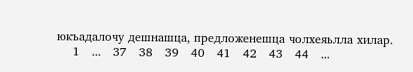юкъадалочу дешнашца, предложенешца чолхеяьлла хилар.
    1   ...   37   38   39   40   41   42   43   44   ...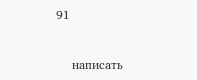91


    написать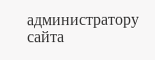администратору сайта